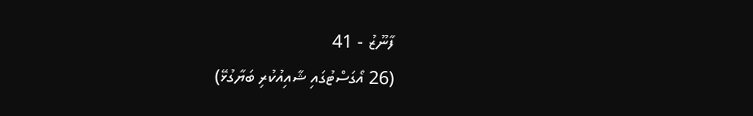ފާނޫޒު - 41
(26 އޯގަސްޓުގައި ޝާއިއުކުރި ބަޔާގުޅޭ)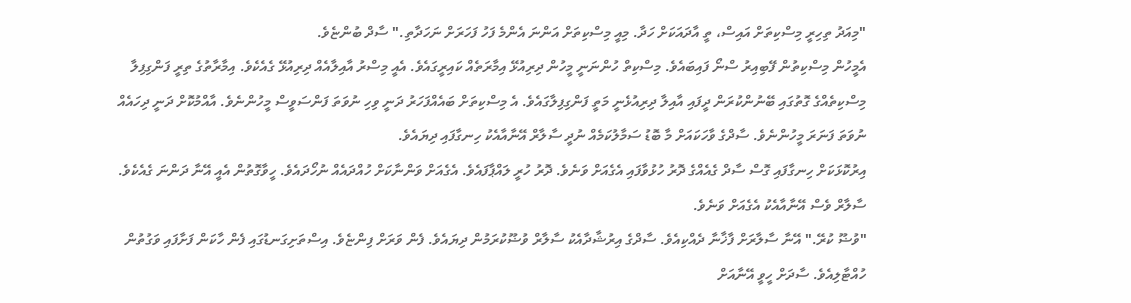"މިއަދު ތިހިރީ މިސްކިތަށް އައިސް، ތީ އާދައަކަށް ހަދާ. މިއީ މިސްކިތަށް އަންނަ އެންމެ ފަހު ފަހަރަށް ނަހަދާތި." ސާދް ބުންޏެވެ.
އެމީހުން މިސްކިތުން ފޭބިއިރު ސްނޯ ފައިބައެވެ. މިސްކިތް ހުންނަނީ މީހުން ދިރިއުޅޭ އިމާރަތެއް ކައިރީގައެވެ. އެއީ މިސްރު އާއިލާއެއް ދިރިއުޅޭ ގެއެކެވެ. އިމާރާތުގެ ތިރީ ފަންގިފިލާ މިސްކިތެއްގެ ގޮތުގައި ބޭނުންކުރަން ދީފައި އާއިލާ ދިރިއުޅެނީ މަތީ ފަންގިފިލާގައެވެ. އެ މިސްކިތަށް ބައެއްފަހަރު ދަނީ ވިހި ނުވަތަ ފަންސަވީސް މީހުންނެވެ. އާއްމުކޮށް ދަނީ ދިހައެއް ނުވަތަ ފަނަރަ މީހުންނެވެ. ސާދްގެ ވާހަކައަށް މާ ބޮޑު ސަމާލުކަމެއް ނުދީ ސާލާރް އޭނާއާއެކު ހިނގާފައި ދިޔައެވެ.
އިރުކޮޅަކަށް ހިނގާފައި ގޮސް ސާދް ގެއެއްގެ ދޮރު ހުޅުވާފައި އެގެއަށް ވަނެވެ. ދޮރު ހުރީ ލައްޕާފައެވެ. އެގެއަށް ވަންނާކަށް ހުއްދައެއް ނުހޯދައެވެ. ހީވާގޮތުން އެއީ އޭނާ ދަންނަ ގެއެކެވެ. ސާލާރް ވެސް އޭނާއާއެކު އެގެއަށް ވަނެވެ.
"ވުޟޫ ކުރޭ." އޭނާ ސާލާރަށް ފާޚާނާ ދެއްކިއެވެ. ސާދްގެ އިރުޝާދާއެކު ސާލާރް ވުޟޫކުރަމުން ދިޔައެވެ. ފެން ވަރަށް ފިންޏެވެ. އިސްތަށިގަނޑުގައި ފެން ހާކަން ފަށާފައި ވަގުތުން ހުއްޓާލިއެވެ. ސާދަށް ހީވީ އޭނާއަށް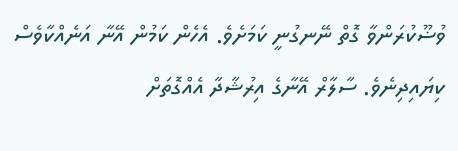ވުޟޫކުރަންވާ ގޮތް ނޭނގުނީ ކަމަށެވެ. އެހެން ކަމުން އޭނާ އަނެއްކާވެސް ކިޔައިދިނެވެ. ސާލާރް އޭނާގެ އިރުޝާދާ އެއްގޮތަށް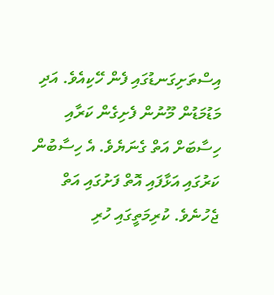އިސްތަށިގަނޑުގައި ފެން ހޭކިއެވެ. އަދި މަޑުމަޑުން މޫނުން ފެށިގެން ކަރާއި ހިސާބަށް އަތް ގެނަޔެވެ. އެ ހިސާބުން ކަރުގައި އަޅާފައި އޮތް ފަށުގައި އަތް ޖެހުނެވެ. ކުރިމަތީގައި ހުރި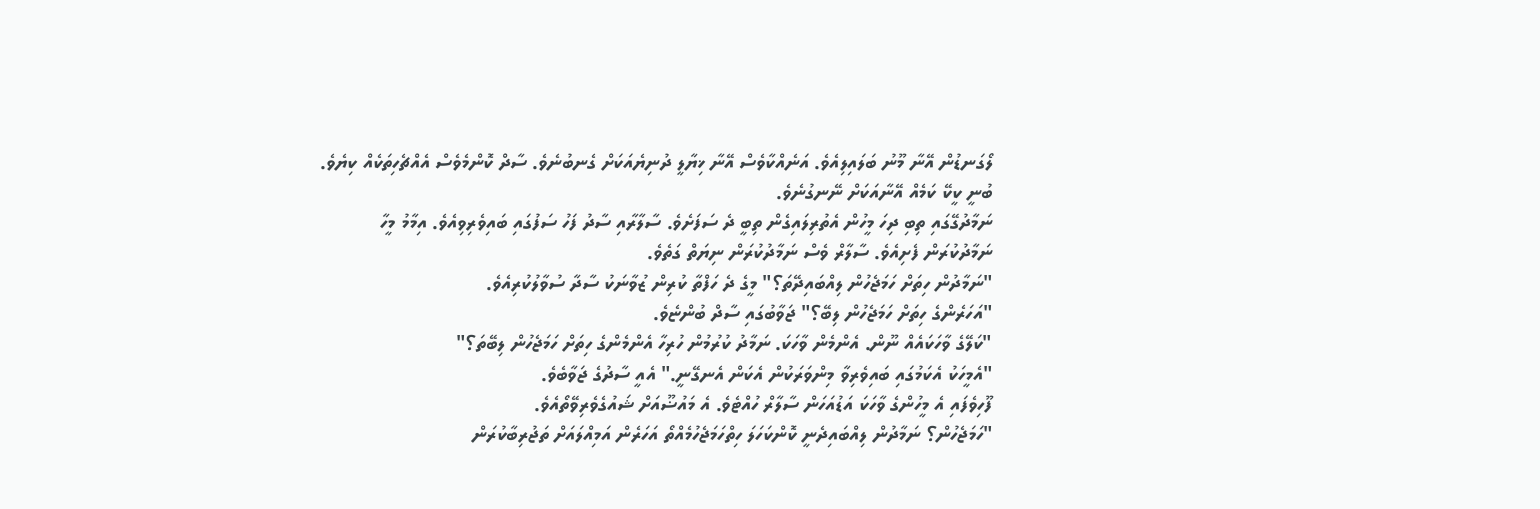ލޯގަނޑުން އޭނާ މޫނު ބަލައިލިއެވެ. އަނެއްކާވެސް އޭނާ ޚިޔާލީ ދުނިޔެއަކަށް ގެނބުނެވެ. ސާދް ކޮންމެވެސް އެއްޗެހިތަކެއް ކިޔެވެ. ބުނީ ކީކޭ ކަމެއް އޭނާއަކަށް ނޭނގުނެވެ.
ނަމާދުގޭގައި ތިބި ދިހަ މީހުން އެތުރިލައިގެން ތިބީ ދެ ސަފަށެވެ. ސާލާރާއި ސާދު ފަހު ސަފުގައި ބައިވެރިވިއެވެ. އިމާމު މީހާ ނަމާދުކުރަން ފެށިއެވެ. ސާލާރް ވެސް ނަމާދުކުރަން ނިޔަތް ގަތެވެ.
"ނަމާދުން ހިތަށް ހަމަޖެހުން ލިއްބައިދޭތަ؟" މީގެ ދެ ހަފްތާ ކުރިން ޒުވާނަކު ސާދާ ސުވާލުކުރިއެވެ.
"އަހަރެންގެ ހިތަށް ހަމަޖެހުން ލިބޭ؟" ޖަވާބުގައި ސާދް ބުންޏެވެ.
"ކަލޭގެ ވާހަކައެއް ނޫން. އެންމެން ވާހަކަ. ނަމާދު ކުރުމުން ހުރިހާ އެންމެންގެ ހިތަށް ހަމަޖެހުން ލިބޭތަ؟"
"އެމީހަކު އެކަމުގައި ބައިވެރިވާ މިންވަރަކުން އެކަން އެނގޭނީ." އެއީ ސާދުގެ ޖަވާބެވެ.
ފޫހިވެފައި އެ މީހުންގެ ވާހަކަ އަޑުއަހަން ސާލާރް ހުއްޓެވެ. އެ މައުޟޫއަށް ޝައުގެވެރިވޭތޯއެވެ.
"ހަމަޖެހުން؟ ނަމާދުން ލިއްބައިދެނީ ކޮންކަހަލަ ހިތްހަމަޖެހުމެއްތޯ އަހަރެން އަމިއްލައަށް ތަޖުރިބާކުރަން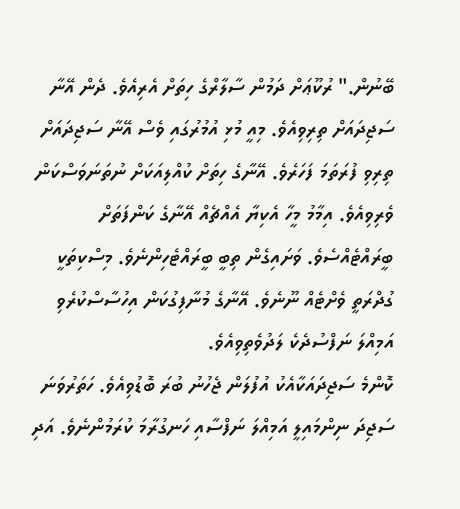ބޭނުން." ރުކޫޢަށް ދަމުން ސާލާރްގެ ހިތަށް އެރިއެވެ. ދެން އޭނާ ސަޖިދައަށް ތިރިވިއެވެ. މިއީ މުޅި އުމުރުގައި ވެސް އޭނާ ސަޖިދައަށް ތިރިވި ފުރަތަމަ ފަހަރެވެ. އޭނާގެ ހިތަށް ކުއްލިއަކަށް ނުތަނަވަސްކަން ވެރިވިއެވެ. އިމާމު މީހާ އެކިޔާ އެއްޗެއް އޭނާގެ ކަންފަތަށް ބީރައްޓެއްސެވެ. ވަށައިގެން ތިބީ ބީރައްޓެހިންނެވެ. މިސްކިތަކީ ގުދްރަތީ ވެށްޓެއް ނޫނެވެ. އޭނާގެ މުނާފިގުކަން އިހުސާސްކުރެވި އަމިއްލަ ނަފްސުދެކެ ލަދުވެތިވިއެވެ.
ކޮންމެ ސަޖިދައަކާއެކު އުފުލަން ޖެހުނު ބުރަ ބޮޑުވިއެވެ. ހަތަރުވަނަ ސަޖިދަ ނިންމައިލީ އަމިއްލަ ނަފްސާއި ހަނގުރާމަ ކުރަމުންނެވެ. އަދި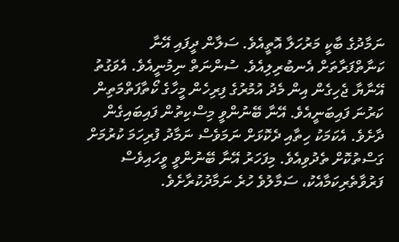ނަމާދުގެ ބާކީ މަރުހަލާ އޮތީއެވެ. ސަލާން ދީފައި އޭނާ ކަނާތްފަރާތަށް އެނބުރިލިއެވެ. ސުންނަތް ނިމުނީއެވެ. އެވަގުތު އޭނާޔާ ޖެހިގެން އިން މެދު އުމުރުގެ ފިރިހެން މީހާގެ ކޯތާފަތްމަތިން ކަރުނަ ފައިބަނީއެވެ. އޭނާ ބޭނުންވީ މިސްކިތުން ފައިބައިގެން ދާށެވެ. އެކަމަކު ހިތާއި ދެކޮޅަށް ނަމަވެސް ނަމާދު ފުރިހަމަ ކުރުމަށް ގަސްތުކޮށް ތެދުވިއެވެ. މިފަހަރު އޭނާ ބޭނުންވީ ވީހައިވެސް ފަރުވާތެރިކަމާއެކު، ސަމާލުވެ ހުރެ ނަމާދުކުރާށެވެ.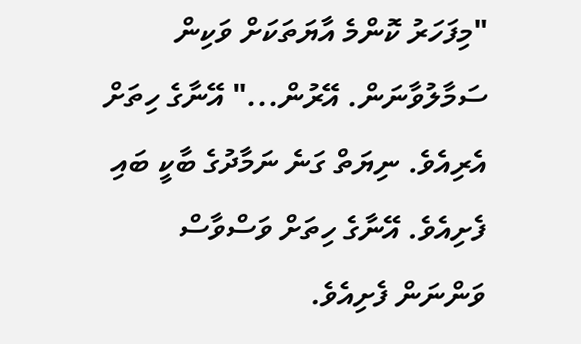"މިފަހަރު ކޮންމެ އާޔަތަކަށް ވަކިން ސަމާލުވާނަން. އޭރުން..." އޭނާގެ ހިތަށް އެރިއެވެ. ނިޔަތް ގަނެ ނަމާދުގެ ބާކީ ބައި ފެށިއެވެ. އޭނާގެ ހިތަށް ވަސްވާސް ވަންނަން ފެށިއެވެ.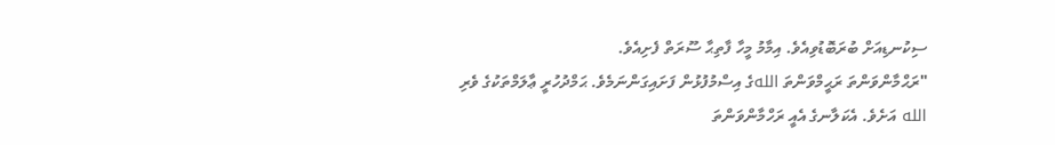ސިކުނޑިއަށް ބުރަބޮޑުވިއެވެ. އިމާމު މީހާ ފާތިޙާ ސޫރަތް ފެށިއެވެ.
"ރަޙްމާންވަންތަ ރަޙީމްވަންތަ اللهގެ އިސްމުފުޅުން ފަށައިގަންނަމެވެ. ޙަމްދުހުރީ ޢާލަމްތަކުގެ ވެރި الله އަށެވެ. އެކަލާނގެ އެއީ ރަހްމާންވަންތަ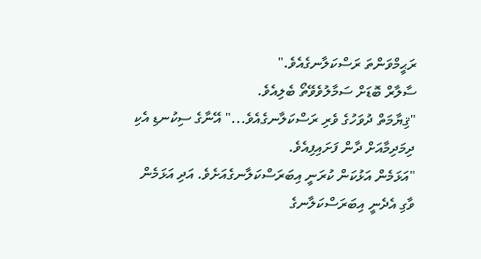ރަޙީމްވަންތަ ރަސްކަލާނގެއެވެ."
ސާލާރް ބޮޑަށް ސަމާލުވެވޭތޯ ބެލިއެވެ.
"ޤިޔާމަތް ދުވަހުގެ ވެރި ރަސްކަލާނގެއެވެ..." އޭނާގެ ސިކުނޑި އެކި ދިމަދިމާއަށް ދާން ފަށައިފިއެވެ.
"އަޅަމެން އަޅުކަން ކުރަނީ އިބަރަސްކަލާނގެއަށެވެ. އަދި އަޅަމެން ވާގި އެދެނީ އިބަރަސްކަލާނގެ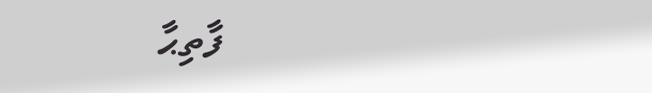ފާތިޙާ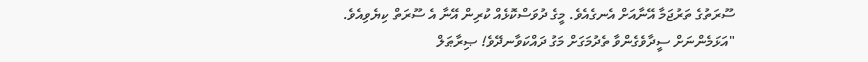ސޫރަތުގެ ތަރުޖަމާ އޭނާއަށް އެނގެއެވެ. މީގެ ދުވަސްކޮޅެއް ކުރިން އޭނާ އެ ސޫރަތް ކިޔެވިއެވެ.
"އަޅަމެންނަށް ސީދާވެގެންވާ ތެދުމަގަށް މަގު ދައްކަވާނދޭވެ! ޞިރާޠަލް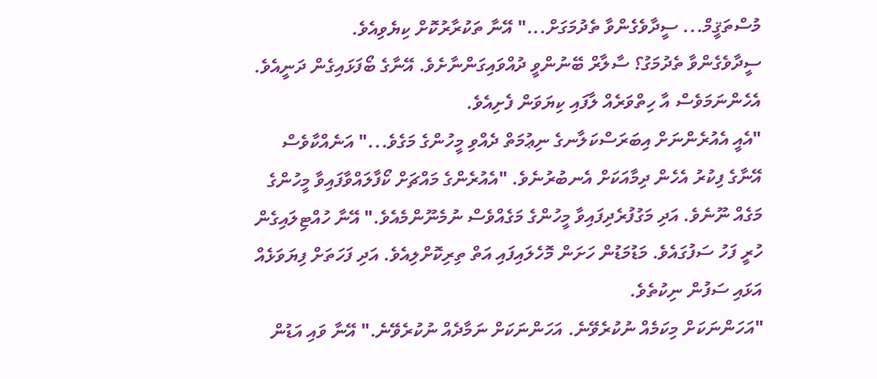މުސްތަޤީމް... ސީދާވެގެންވާ ތެދުމަގަށް..." އޭނާ ތަކުރާރުކޮށް ކިޔެވިއެވެ.
ސީދާވެގެންވާ ތެދުމަގު؟ ސާލާރް ބޭނުންވީ ދުއްވައިގަންނާށެވެ. އޭނާގެ ބޯފަޅައިގެން ދަނީއެވެ. އެހެންނަމަވެސް އާ ހިތްވަރެއް ލާފައި ކިޔަވަން ފެށިއެވެ.
"އެއީ އެއުރެންނަށް އިބަރަސްކަލާނގެ ނިޢުމަތް ދެއްވި މީހުންގެ މަގެވެ..." އަނެއްކާވެސް އޭނާގެ ފިކުރު އެހެން ދިމާއަކަށް އެނބުރުނެވެ. "އެއުރެންގެ މައްޗަށް ކޯފާލައްވާފައިވާ މީހުންގެ މަގެއް ނޫނެވެ. އަދި މަގުފުރެދިފައިވާ މީހުންގެ މަގެއްވެސް ނުމެނޫންމެއެވެ." އޭނާ ހުއްޓިލައިގެން ހުރީ ފަހު ސަފުގައެވެ. މަޑުމަޑުން ހަށަން މޮހެލައިފައި އަތް ތިރިކޮށްލިއެވެ. އަދި ފަހަތަށް ފިޔަވަޅެއް އަޅައި ސަފުން ނިކުތެވެ.
"އަހަންނަކަށް މިކަމެއް ނުކުރެވޭނެ. އަހަންނަކަށް ނަމާދެއް ނުކުރެވޭނެ." އޭނާ ވައި އަޑުން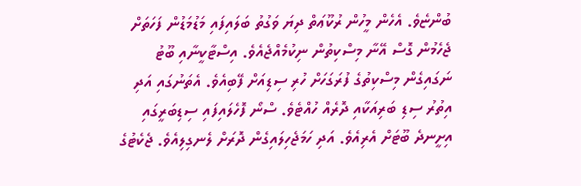ބުންޏެވެ. އެހެން މީހުން ރުކޫޢަތް ދިޔަ ވަގުތު ބަލައިފައި މަޑުމަޑުން ފަހަތަށް ޖެހެމުން ގޮސް އޭނާ މިސްކިތުން ނިކުމެއްޖެއެވެ. އިސްޓާކީނާއި ބޫޓު ނަގައިގެން މިސްކިތުގެ ފުރަގަހަށް ހުރި ސިޑިއަށް ފޭބިއެވެ. އެތަނުގައި އަދި އިތުރު ސިޑި ބަރިއަކާއި ދޮރެއް ހުއްޓެވެ. ސްނޯ ފޮހެލައިފައި ސިޑިބަރީގައި އިށީނދެ ބޫޓަށް އެރިއެވެ. އަދި ހަމަޖެހިލައިގެން ދޮރަށް ލެނގިލިއެވެ. ޖެކެޓުގެ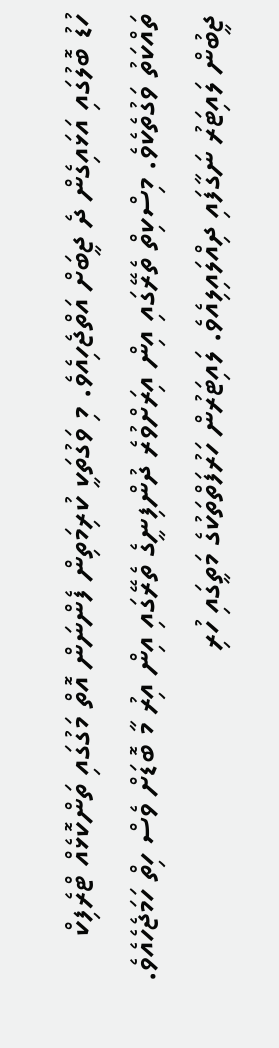ހުޑު ބޮލުގައި އަޅައިގެން ދެ ޖީބަށް އަތްޖެހިއެވެ. މި ވަގުތަކީ ކުރިމަތިން ފެންނަން އޮތް މަގުގައި ތަންކޮޅެއް ޓްރެފިކް ތައްކަތު ވަގުތެކެވެ. މިސްކިތް ތެރޭގައި އިން އިރަށްވުރެ ދުންފިނީގެ ތެރޭގައި އިން އިރު މާ ބޮޑަށް ވެސް ހިތް ހަމަޖެހެއެވެ. ޖީބުން ލައިޓަރު ނަގާފައި ދިއްލައިލިއެވެ. ލައިޓަރުން ހަރުފަތްތަކުގެ މަތީގައި ހުރި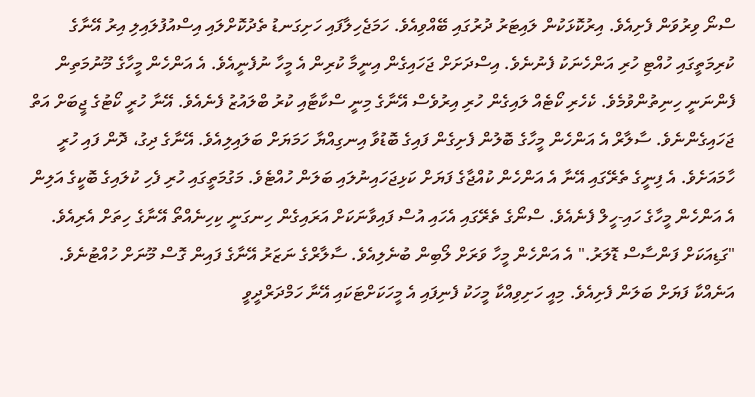ސްނޯ ވިރުވަން ފެށިއެވެ. އިރުކޮޅަކުން ލައިޓަރު ދުރުގައި ބޭއްވިއެވެ. ހަމަޖެހިލާފައި ހަށިގަނޑު ތެދުކޮށްލައި އިސްއުފުލައިލި އިރު އޭނާގެ ކުރިމަތީގައި ހުއްޓި ހުރި އަންހެނަކު ފެނުނެވެ. އިސްދަށަށް ޖަހައިގެން އިނީމާ ކުރިން އެ މީހާ ނުފެނީއެވެ. އެ އަންހެން މީހާގެ މޫނުމަތިން ފެންނަނީ ހިނިތުންވުމެވެ. ކެހެރި ކޯޓެއް ލައިގެން ހުރި އިރުވެސް އޭނާގެ މިނީ ސްކާޓާއި ކުރު ބްލައުޒު ފެނެއެވެ. އޭނާ ހުރީ ކޯޓުގެ ޖީބަށް އަތް ޖަހައިގެންނެވެ. ސާލާރް އެ އަންހެން މީހާގެ ބޮލުން ފެށިގެން ފައިގެ ބޮޑުވާ އިނގިއްޔާ ހަމަޔަށް ބަލައިލިއެވެ. އޭނާގެ ދިގު، ދޮން ފައި ހުރީ ހާމައަށެވެ. އެ ފިނީގެ ތެރޭގައި އޭނާ އެ އަންހެން ކުއްޖާގެ ފަޔަށް ކަޅިޖަހައިނުލައި ބަލަން ހުއްޓެވެ. މަގުމަތީގައި ހުރި ފެހި ކުލައިގެ ބޮކީގެ އަލިން އެ އަންހެން މީހާގެ ހައި-ހީލް ފެނެއެވެ. ސްނޯގެ ތެރޭގައި އެހައި އުސް ފައިވާނަކަށް އަރައިގެން ހިނގަނީ ކިހިނެއްތޯ އޭނާގެ ހިތަށް އެރިއެވެ.
"ގަޑިއަކަށް ފަންސާސް ޑޮލަރު." އެ އަންހެން މީހާ ވަރަށް ލޯބިން ބުނެލިއެވެ. ސާލާރްގެ ނަޒަރު އޭނާގެ ފައިން ގޮސް މޫނަށް ހުއްޓުނެވެ. އަނެއްކާ ފަޔަށް ބަލަން ފެށިއެވެ. މިއީ ހަށިވިއްކާ މީހަކު ފެނިފައި އެ މީހަކަށްޓަކައި އޭނާ ހަމްދަރްދީވީ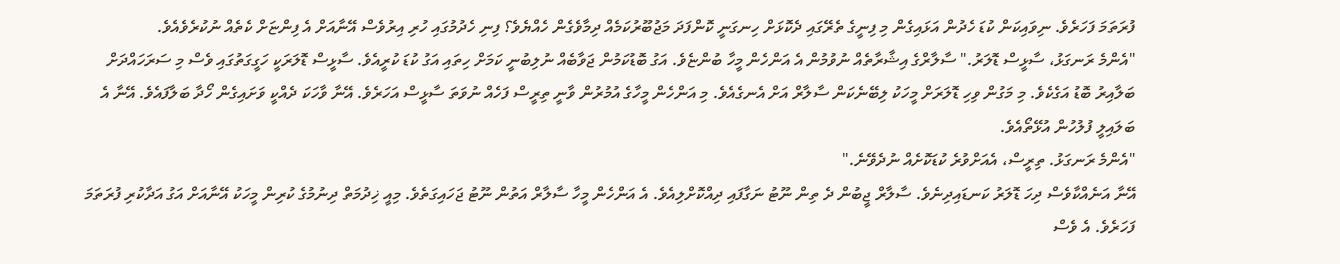ފުރަތަމަ ފަހަރެވެ. ނިވައިކަން ކުޑަ ހެދުން އަޅައިގެން މި ފިނީގެ ތެރޭގައި ދެކޮޅަށް ހިނގަނީ ކޮންފަދަ މަޖުބޫރުކަމެއް ދިމާވެގެން ހެއްޔެވެ؟ ފިނި ހެދުމުގައި ހުރި އިރުވެސް އޭނާއަށް އެ ފިންޏަށް ކެތެއް ނުކުރެވެއެވެ.
"އެންމެ ރަނގަޅު، ސާޅީސް ޑޮލަރު." ސާލާރްގެ އިޝާރާތެއް ނުވުމުން އެ އަންހެން މީހާ ބުންޏެވެ. އަގު ބޮޑުކަމުން ޖަވާބެއް ނުލިބުނީ ކަމަށް ހިތައި އަގު ކުޑަ ކުރީއެވެ. ސާޅީސް ޑޮލަރަކީ ހަގީގަތުގައި ވެސް މި ސަރަހައްދަށް ބަލާއިރު ބޮޑު އަގެކެވެ. މި މަގުން ވިހި ޑޮލަރަށް މީހަކު ލިބޭނެކަން ސާލާރް އަށް އެނގެއެވެ. މި އަންހެން މީހާގެ އުމުރުން ވާނީ ތިރީސް ފަހެއް ނުވަތަ ސާޅީސް އަހަރެވެ. އޭނާ ވާހަކަ ދެއްކީ ވަށައިގެން ހޯދާ ބަލާފައެވެ. އޭނާ އެ ބަލައިލީ ފުލުހުން އުޅޭތޯއެވެ.
"އެންމެ ރަނގަޅު. ތިރީސް، އެއަށްވުރެ ކުޑަކޮށެއް ނުދެވޭނެ."
އޭނާ އަނެއްކާވެސް ދިހަ ޑޮލަރު ކަނޑައިދިނެވެ. ސާލާރް ޖީބުން ދެ ތިން ނޫޓު ނަގާފައި ދިއްކޮށްލިއެވެ. އެ އަންހެން މީހާ ސާލާރް އަތުން ނޫޓު ޖަހައިގަތެވެ. މިއީ ޚިދުމަތް ދިނުމުގެ ކުރިން މީހަކު އޭނާއަށް އަގު އަދާކުރި ފުރަތަމަ ފަހަރެވެ. އެ ވެސް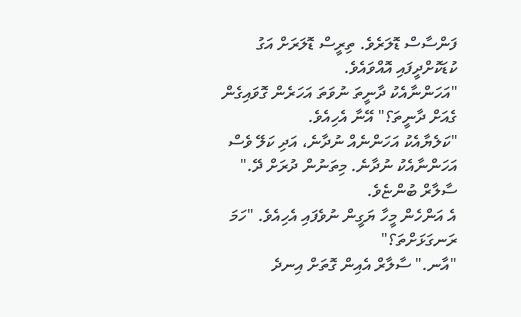ފަންސާސް ޑޮލަރެވެ. ތިރީސް ޑޮލަރަށް އަގު ކުޑަކޮށްދީފައި އޮއްވައެވެ.
"އަހަންނާއެކު ދާނީތަ ނުވަތަ އަހަރެން ގޮވައިގެން ގެއަށް ދާނީތަ؟" އޭނާ އެހިއެވެ.
"ކަލެޔާއެކު އަހަންނެއް ނުދާނެ، އަދި ކަލޭ ވެސް އަހަންނާއެކު ނުދާނެ. މިތަނުން ދުރަށް ދޭ." ސާލާރް ބުންޏެވެ.
އެ އަންހެން މީހާ ޔަގީން ނުވެފައި އެހިއެވެ. "ހަމަ ރަނގަޅަށްތަ؟"
"އާނ." ސާލާރް އެއިން ގޮތަށް އިނދެ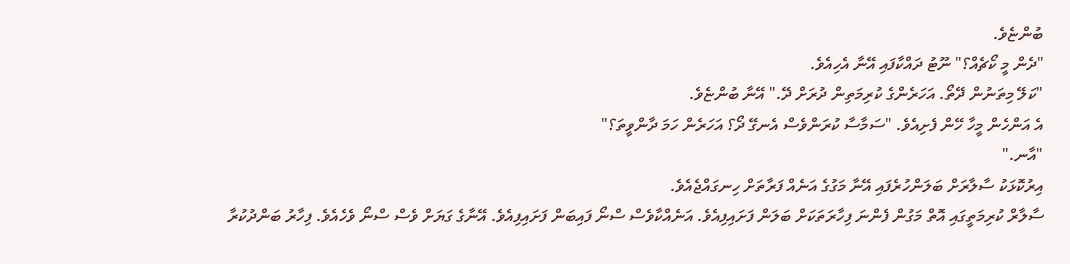ބުންޏެވެ.
"ދެން މީ ކޯޗެއް؟" ނޫޓު ދައްކާފައި އޭނާ އެހިއެވެ.
"ކަލޭ މިތަނުން ދޭތޯ. އަހަރެންގެ ކުރިމަތިން ދުރަށް ދޭ." އޭނާ ބުންޏެވެ.
އެ އަންހެން މީހާ ހޭން ފެށިއެވެ. "ސަމާސާ ކުރަންވެސް އެނގޭ ދޯ؟ އަހަރެން ހަމަ ދާންވީތަ؟"
"އާނ."
އިރުކޮޅަކު ސާލާރަށް ބަލަންހުރެފައި އޭނާ މަގުގެ އަނެއް ފަރާތަށް ހިނގައްޖެއެވެ.
ސާލާރް ކުރިމަތީގައި އޮތް މަގުން ފެންނަ ފިހާރަތަކަށް ބަލަން ފަށައިފިއެވެ. އަނެއްކާވެސް ސްނޯ ފައިބަން ފަށައިފިއެވެ. އޭނާގެ ގަޔަށް ވެސް ސްނޯ ވެހެއެވެ. ފިހާރު ބަންދުކުރާ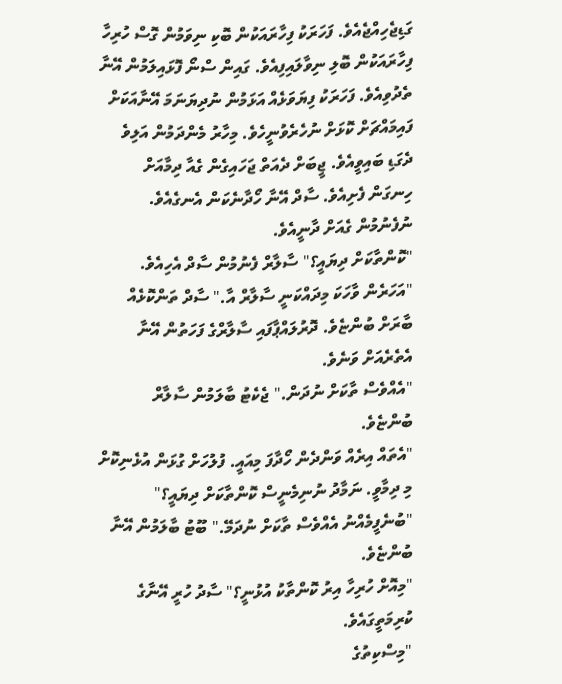ގަޑިޖެހިއްޖެއެވެ. ފަހަރަކު ފިހާރައަކުން ބޮކި ނިވަމުން ގޮސް ހުރިހާ ފިހާރައަކުން ބޮލި ނިވާލައިފިއެވެ. ގައިން ސްނޯ ފޮޅައިލަމުން އޭނާ ތެދުވިއެވެ. ފަހަރަކު ފިޔަވަޅެއް އަޅަމުން ނުދިޔަނަމަ އޭނާއަކަށް ފައިމައްޗަށް ކޮޅަށް ނުހެރެވުނީހެވެ. މިހާރު މެންދަމުން އަލިވެ ދެގަޑި ބައިވީއެވެ. ޖީބަށް ދެއަތް ޖަހައިގެން ގެއާ ދިމާއަށް ހިނގަން ފެށިއެވެ. ސާދް އޭނާ ހޯދާނެކަން އެނގެއެވެ. ނުފެނުމުން ގެއަށް ދާނީއެވެ.
"ކޮންތާކަށް ދިޔައީ؟" ސާލާރް ފެނުމުން ސާދް އެހިއެވެ.
"އަހަރެން ވާހަކަ މިދައްކަނީ ސާލާރް އާ." ސާދް ތަންކޮޅެއް ބާރަށް ބުންޏެވެ. ދޮރުލައްޕާފައި ސާލާރްގެ ފަހަތުން އޭނާ އެތެރެއަށް ވަނެވެ.
"އެއްވެސް ތާކަށް ނުދަން." ޖެކެޓު ބާލަމުން ސާލާރް ބުންޏެވެ.
"އެތައް އިރެއް ވަންދެން ހޯދާފަ މިއައީ. ފުލުހަށް ގުޅަން އުޅެނިކޮށް މި ދިމާވީ. ނަމާދު ނުނިމެނީސް ކޮންތާކަށް ދިޔައީ؟"
"ބުނެފީމެއްނު އެއްވެސް ތާކަށް ނުދަމޭ." ބޫޓު ބާލަމުން އޭނާ ބުންޏެވެ.
"މިއޮށް ހުރިހާ އިރު ކޮންތާކު އުޅުނީ؟" ސާދު ހުރީ އޭނާގެ ކުރިމަތީގައެވެ.
"މިސްކިތުގެ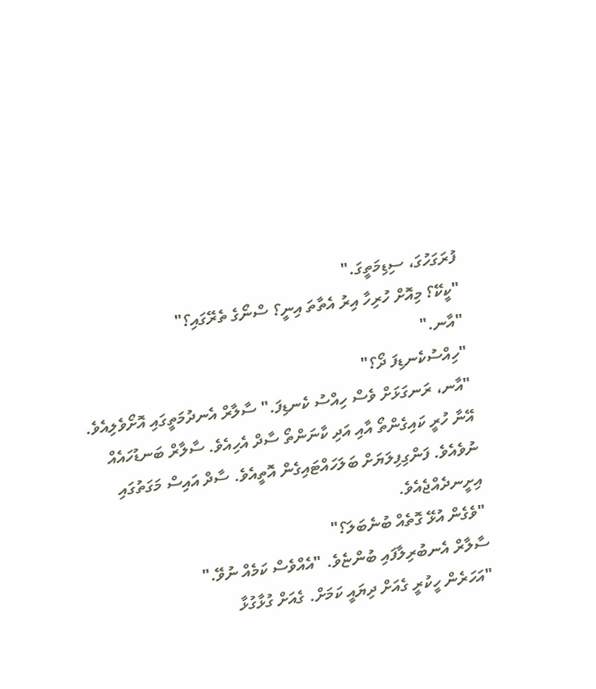ފުރަގަހުގަ، ސިޑިމަތީގަ."
"ކީކޭ؟ މިއޮށް ހުރިހާ އިރު އެތާތަ އިނީ؟ ސްނޯގެ ތެރޭގައި؟"
"އާނ."
"ހިއްސުކެނޑިފަ ދޯ؟"
"އާނ، ރަނގަޅަށް ވެސް ހިއްސު ކެނޑިފަ." ސާލާރް އެނދުމަތީގައި އޮށޯވެލިއެވެ.
އޭނާ ހުރީ ކައިގެންތޯ އާއި އަދި ކާނަންތޯ ސާދް އެހިއެވެ. ސާލާރް ބަނޑުހައެއް ނުވެއެވެ. ފަންގިފިލަޔަށް ބަލަހައްޓައިގެން އޮތީއެވެ. ސާދް އައިސް މަގަތުގައި އިށީނދެއްޖެއެވެ.
"ވެގެން އުޅޭ ގޮތެއް ބުނެބަލަ؟"
ސާލާރް އެނބުރިލާފައި ބުންޏެވެ. "އެއްވެސް ކަމެއް ނުވޭ."
"އަހަރެން ހީކުރީ ގެއަށް ދިޔައީ ކަމަށް. ގެއަށް ގުޅާގުޅާ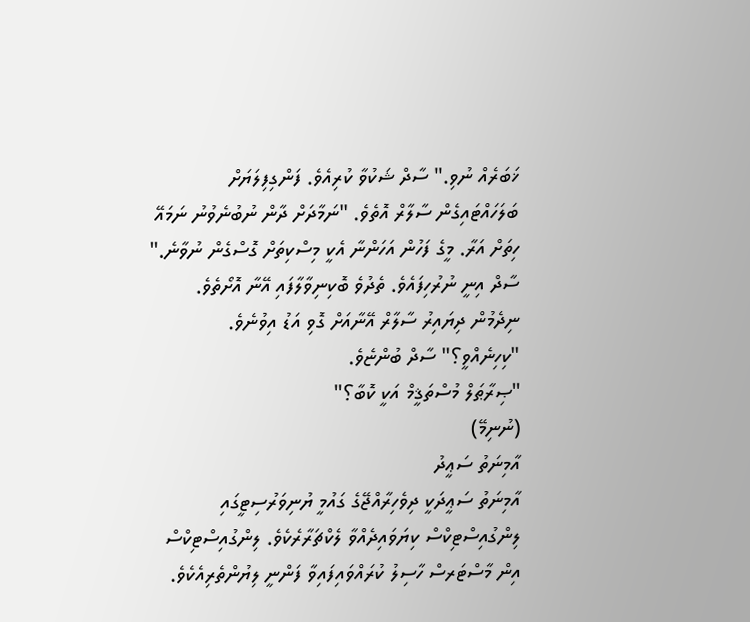ޚަބަރެއް ނުވި." ސާދް ޝަކުވާ ކުރިއެވެ. ފަންގިފިލަޔަށް ބަލަހައްޓައިގެން ސާލާރް އޮތެވެ. "ނަމާދަށް ދާން ނުބުނެވުނު ނަމައޭ ހިތަށް އަރާ. މީގެ ފަހުން އަހަންނާ އެކީ މިސްކިތަށް ގޮސްގެން ނުވާނެ."
ސާދް އިނީ ނުރުހިފައެވެ. ތެދުވެ ބޮކިނިވާލާފައި އޭނާ އޮށޯތެވެ. ނިދެމުން ދިޔައިރު ސާލާރް އޭނާއަށް ގޮވި އަޑު އިވުނެވެ.
"ކިހިނެއްވީ؟" ސާދް ބުންޏެވެ.
"ޞިރާޠަލް މުސްތަޤީމް އަކީ ކޮބާ؟"
(ނުނިމޭ)
އާމިނަތު ސަޢީދު
އާމިނަތު ސަޢީދަކީ ދިވެހިރާއްޖޭގެ ގައުމީ ޔުނިވަރުސިޓީގައި ލިންގުއިސްޓިކްސް ކިޔަވައިދެއްވާ ލެކްޗަރާރެކެވެ. ލިންގުއިސްޓިކްސް އިން މާސްޓަރސް ހާސިލު ކުރައްވައިފައިވާ ފަންނީ ލިޔުންތެރިއެކެވެ.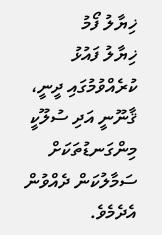ޚިޔާލު ފޯމު
ޚިޔާލު ފައުޅު ކުރެއްވުމުގައި ދީނީ، ޤާނޫނީ އަދި ސުލޫކީ މިންގަނޑުތަކަށް ސަމާލުކަން ދެއްވުން އެދެމެވެ.